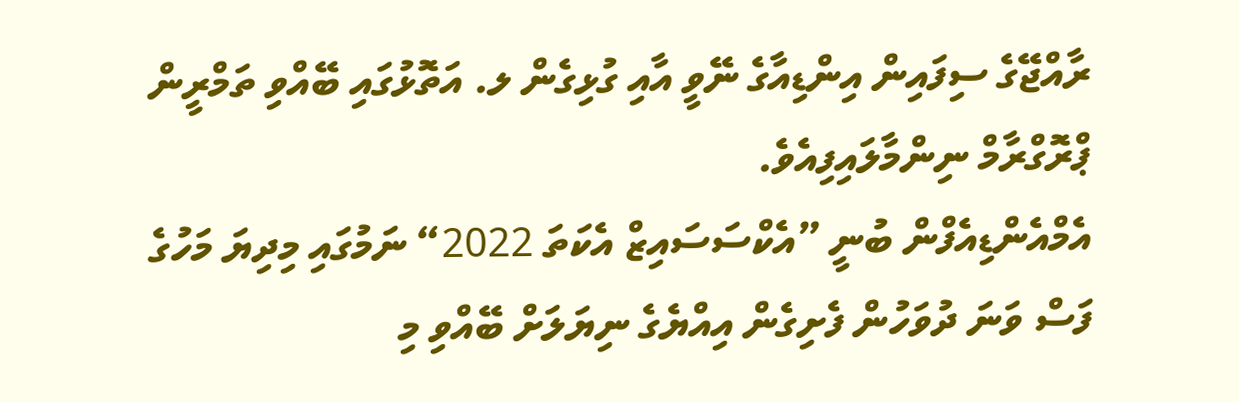ރާއްޖޭގެ ސިފައިން އިންޑިއާގެ ނޭވީ އާއި ގުޅިގެން ލ. އަތޮޅުގައި ބޭއްވި ތަމްރީން ޕްރޮގްރާމް ނިންމާލައިފިއެވެ.
އެމްއެންޑިއެފްން ބުނީ ”އެކްސަސައިޒް އެކަތަ 2022“ ނަމުގައި މިދިޔަ މަހުގެ ފަސް ވަނަ ދުވަހުން ފެށިގެން އިއްޔެގެ ނިޔަލަށް ބޭއްވި މި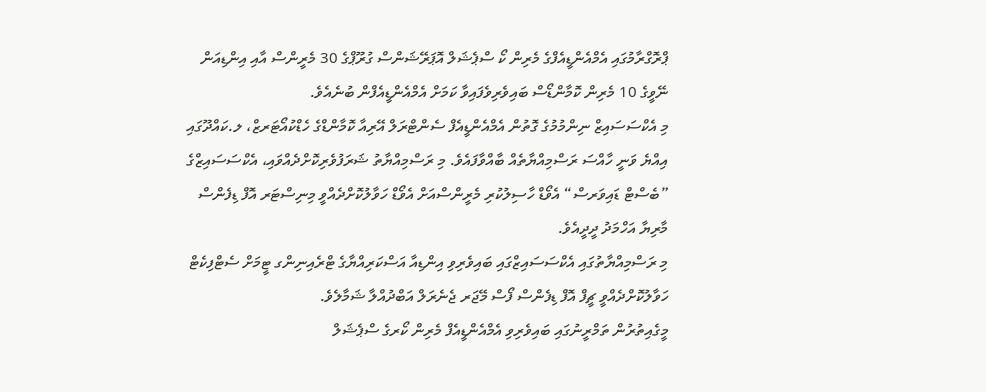ޕްރޮގްރާމުގައި އެމްއެންޑީއެފްގެ މެރިން ކޯ ސްޕެޝަލް އޮޕަރޭޝަންސް ގުރޫޕްގެ 30 މެރީންސް އާއި އިންޑިއަން ނޭވީގެ 10 މެރިން ކޮމާންޑޯސް ބައިވެރިވެފައިވާ ކަމަށް އެމްއެންޑީއެފްން ބުނެއެވެ.
މި އެކްސަސައިޒް ނިންމުމުގެ ގޮތުން އެމްއެންޑީއެފް ސެންޓްރަލް އޭރިއާ ކޮމާންޑްގެ ހެޑްކުއޯޓަރޒް، ލ.ކައްދޫގައި އިއްޔެ ވަނީ ހާއްސަ ރަސްމިއްޔާތެއް ބާއްވާފައެވެ. މި ރަސްމިއްޔާތު ޝަރަފުވެރިކޮށްދެއްވައި، އެކްސަސައިޒްގެ ”ބެސްޓް ޑައިވަރސް“ އެވޯޑް ހާސިލުކުރި މެރީންސްއަށް އެވޯޑް ހަވާލުކޮށްދެއްވީ މިނިސްޓަރ އޮފް ޑިފެންސް މާރިޔާ އަހްމަދު ދީދީއެވެ.
މި ރަސްމިއްޔާތުގައި އެކްސަސައިޒްގައި ބައިވެރިވި އިންޑިއާ އަސްކަރިއްޔާގެ ޓްރެއިނިންގ ޓީމަށް ސެޓްފިކެޓް ހަވާލުކޮށްދެއްވީ ޗީފް އޮފް ޑިފެންސް ފޯސް މޭޖަރ ޖެނެރަލް އަބްދުއްލާ ޝަމާލެވެ.
މީގެއިތުރުން ތަމްރީނުގައި ބައިވެރިވި އެމްއެންޑީއެފް މެރިން ކޯރގެ ސްޕެޝަލް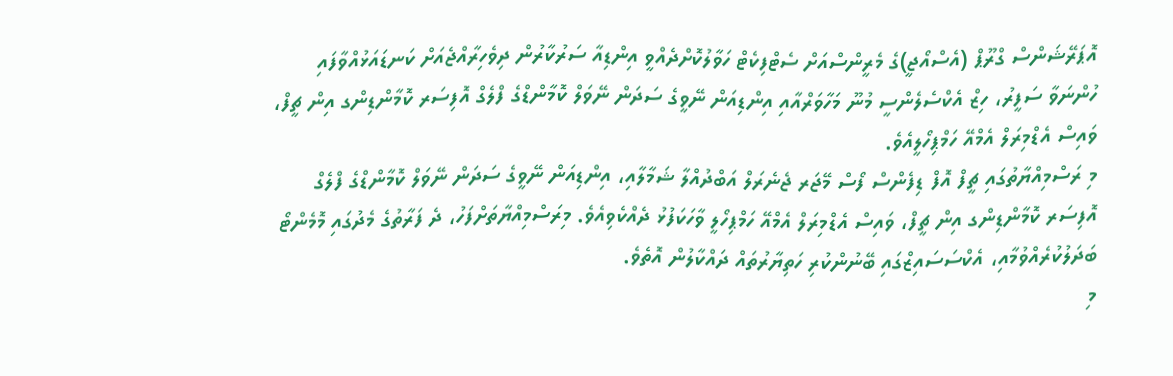އޮޕަރޭޝަންސް ގްރޫޕް (އެސްއޯޖީ)ގެ މެރީންސްއަށް ސެޓްފިކެޓް ހަވާލުކޮށްދެއްވީ އިންޑިއާ ސަރުކާރުން ދިވެހިރާއްޖެއަށް ކަނޑައަޅުއްވާފައި ހުންނަވާ ސަފީރު، ހިޒް އެކްސެލެންސީ މުނޫ މަހާވަރްއާއި އިންޑިއަން ނޭވީގެ ސަދަން ނޭވަލް ކޮމާންޑްގެ ފްލެގް އޮފިސަރ ކޮމާންޑިންގ އިން ޗީފް، ވައިސް އެޑްމިރަލް އެމްއޭ ހަމްޕިހޯލީއެވެ.
މި ރަސްމިއްޔާތުގައި ޗީފް އޮފް ޑިފެންސް ފޯސް މޭޖަރ ޖެނެރަލް އަބްދުއްލާ ޝަމާލާއި، އިންޑިއަން ނޭވީގެ ސަދަން ނޭވަލް ކޮމާންޑްގެ ފްލެގް އޮފިސަރ ކޮމާންޑިންގ އިން ޗީފް، ވައިސް އެޑްމިރަލް އެމްއޭ ހަމްޕިހޯލީ ވާހަކަފުޅު ދެއްކެވިއެވެ. މިރަސްމިއްޔާތަށްފަހު، ދެ ފަރާތުގެ މެދުގައި މޮމެންޓޯ ބަދަލުކުރެއްވުމާއި، އެކްސަސައިޒްގައި ބޭނުންކުރި ހަތިޔާރުތައް ދައްކާލުން އޮތެވެ.
މި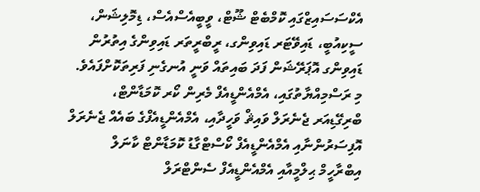އެކްސަސައިޒްގައި ކޮމްބެޓް ޝޫޓް، ވީބީއެސްއެސް، ޑިމޮލިޝަން، ސީކިއުބީ، ޑައިވޭޓަރ ޑައިވިންގ، ރީބްރީތަރ ޑައިވިންގެ އިތުރުން ޑައިވިންގ އޮޕަރޭޝަން ފަދަ ބައިތައް ވަނީ އުނގެނި ފަރިތަކޮށްފައެވެ.
މި ރަސްމިއްޔާތުގައި، އެމްއެންޑީއެފް މެރިން ކޯރ ކޮމަޑާންޓް، ބްރިގޭޑިއަރ ޖެނެރަލް ވައިޘް ވަހީދާއި، އެމްއެންޑީއެފްގެ ބައެއް ޖެނެރަލް އޮފިސަރުންނާއި އެމްއެންޑީއެފް ކޯސްޓްގާޑު ކޮމަޑާންޓް ކާނަލް އިބްރާހީމް ޙިލްމީއާއި އެމްއެންޑީއެފް ސެންޓްރަލް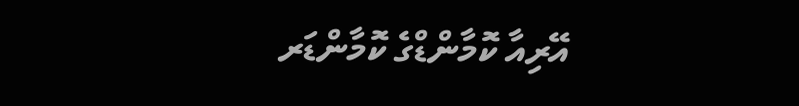އޭރިއާ ކޮމާންޑްގެ ކޮމާންޑަރ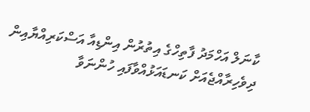ކާނަލް އަހްމަދު ފާތިހްގެ އިތުރުން އިންޑިއާ އަސްކަރިއްޔާއިން ދިވެހިރާއްޖެއަށް ކަނޑައަޅުއްވާފައި ހުންނަވާ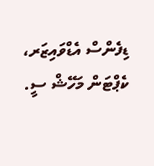ޑިފެންސް އެޑްވައިޒަރ، ކެޕްޓަން މަހޭޝް ސީ.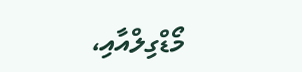މޯޑްގިލްއާއި،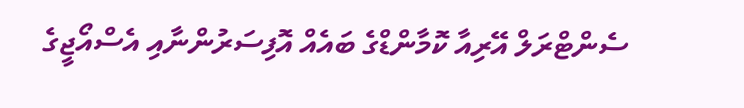ސެންޓްރަލް އޭރިއާ ކޮމާންޑްގެ ބައެއް އޮފިސަރުންނާއި އެސްއޯޖީގެ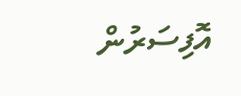އޮފިސަރުން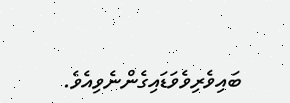ބައިވެރިވެވަޑައިގެންނެވިއެވެ.